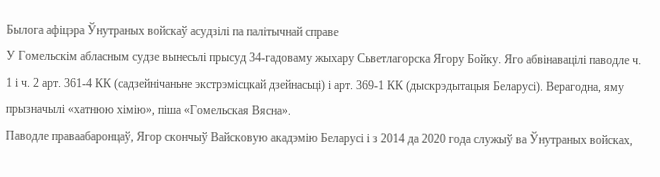Былога афіцэра Ўнутраных войскаў асудзілі па палітычнай справе
У Гомельскім абласным судзе вынесьлі прысуд 34-гадоваму жыхару Сьветлагорска Ягору Бойку. Яго абвінавацілі паводле ч. 1 і ч. 2 арт. 361-4 КК (садзейнічаньне экстрэмісцкай дзейнасьці) і арт. 369-1 КК (дыскрэдытацыя Беларусі). Верагодна, яму прызначылі «хатнюю хімію», піша «Гомельская Вясна».
Паводле праваабаронцаў, Ягор скончыў Вайсковую акадэмію Беларусі і з 2014 да 2020 года служыў ва Ўнутраных войсках,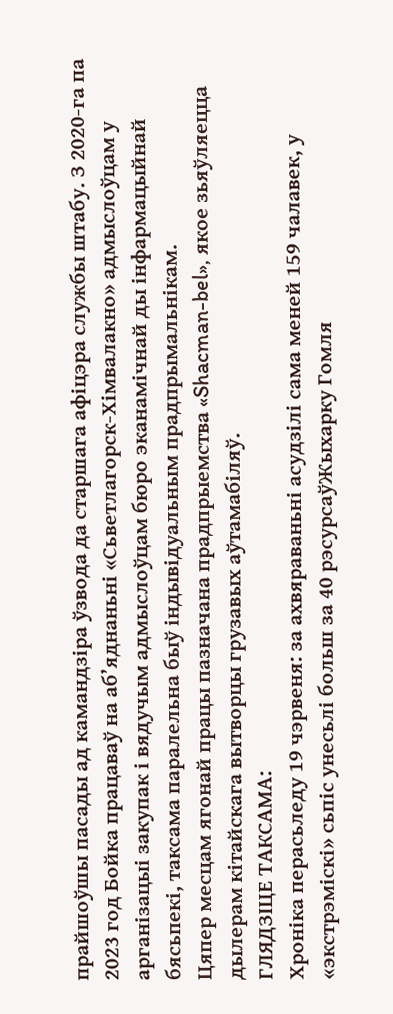прайшоўшы пасады ад камандзіра ўзвода да старшага афіцэра службы штабу. З 2020-га па 2023 год Бойка працаваў на аб’яднаньні «Сьветлагорск-Хімвалакно» адмыслоўцам у арганізацыі закупак і вядучым адмыслоўцам бюро эканамічнай ды інфармацыйнай бясьпекі, таксама паралельна быў індывідуальным прадпрымальнікам.
Цяпер месцам ягонай працы пазначана прадпрыемства «Shacman-bel», якое зьяўляецца дылерам кітайскага вытворцы грузавых аўтамабіляў.
ГЛЯДЗІЦЕ ТАКСАМА:
Хроніка перасьледу 19 чэрвеня: за ахвяраваньні асудзілі сама меней 159 чалавек, у «экстрэміскі» сьпіс унесьлі больш за 40 рэсурсаўЖыхарку Гомля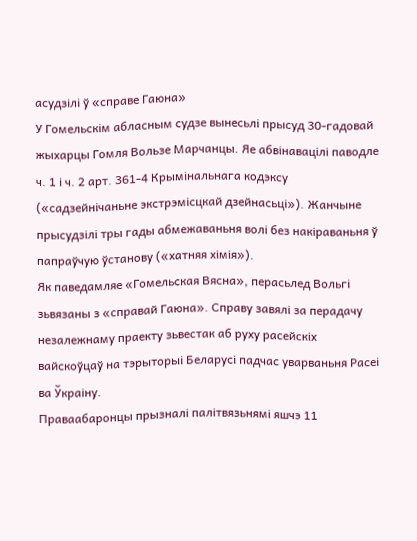асудзілі ў «справе Гаюна»
У Гомельскім абласным судзе вынесьлі прысуд 30-гадовай жыхарцы Гомля Вользе Марчанцы. Яе абвінавацілі паводле ч. 1 і ч. 2 арт. 361-4 Крымінальнага кодэксу («садзейнічаньне экстрэмісцкай дзейнасьці»). Жанчыне прысудзілі тры гады абмежаваньня волі без накіраваньня ў папраўчую ўстанову («хатняя хімія»).
Як паведамляе «Гомельская Вясна», перасьлед Вольгі зьвязаны з «справай Гаюна». Справу завялі за перадачу незалежнаму праекту зьвестак аб руху расейскіх вайскоўцаў на тэрыторыі Беларусі падчас уварваньня Расеі ва Ўкраіну.
Праваабаронцы прызналі палітвязьнямі яшчэ 11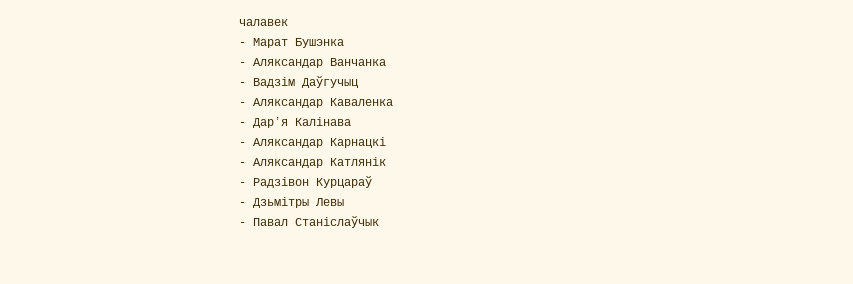чалавек
- Марат Бушэнка
- Аляксандар Ванчанка
- Вадзім Даўгучыц
- Аляксандар Каваленка
- Дарʼя Калінава
- Аляксандар Карнацкі
- Аляксандар Катлянік
- Радзівон Курцараў
- Дзьмітры Левы
- Павал Станіслаўчык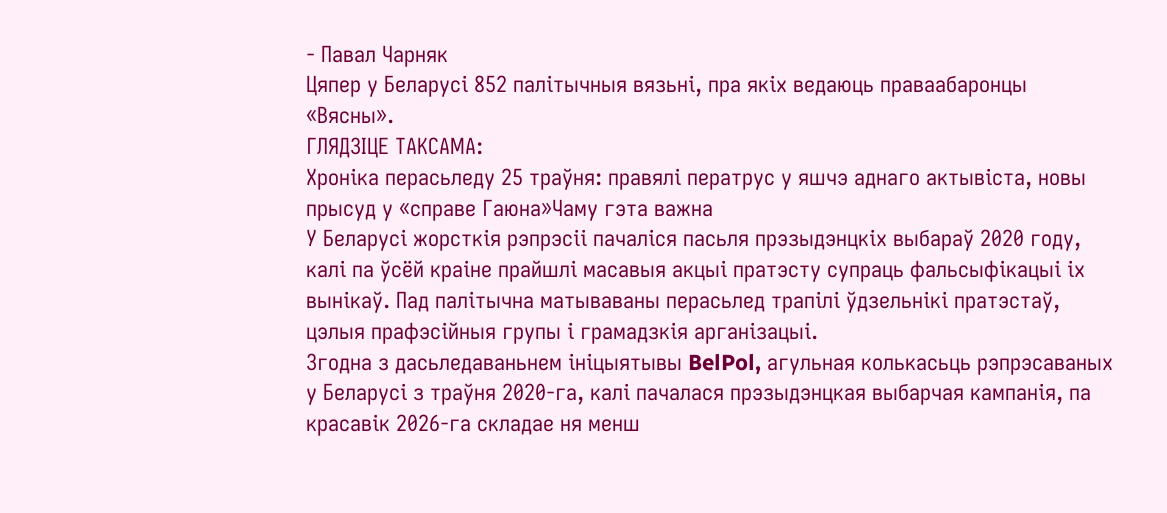- Павал Чарняк
Цяпер у Беларусі 852 палітычныя вязьні, пра якіх ведаюць праваабаронцы «Вясны».
ГЛЯДЗІЦЕ ТАКСАМА:
Хроніка перасьледу 25 траўня: правялі ператрус у яшчэ аднаго актывіста, новы прысуд у «справе Гаюна»Чаму гэта важна
У Беларусі жорсткія рэпрэсіі пачаліся пасьля прэзыдэнцкіх выбараў 2020 году, калі па ўсёй краіне прайшлі масавыя акцыі пратэсту супраць фальсыфікацыі іх вынікаў. Пад палітычна матываваны перасьлед трапілі ўдзельнікі пратэстаў, цэлыя прафэсійныя групы і грамадзкія арганізацыі.
Згодна з дасьледаваньнем ініцыятывы BelPol, агульная колькасьць рэпрэсаваных у Беларусі з траўня 2020-га, калі пачалася прэзыдэнцкая выбарчая кампанія, па красавік 2026-га складае ня менш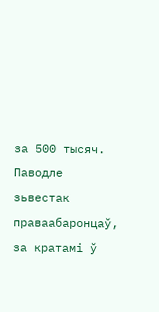за 500 тысяч.
Паводле зьвестак праваабаронцаў, за кратамі ў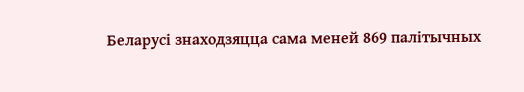Беларусі знаходзяцца сама меней 869 палітычных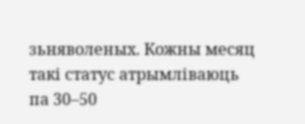зьняволеных. Кожны месяц такі статус атрымліваюць па 30–50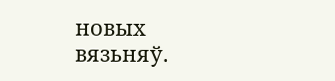новых вязьняў.